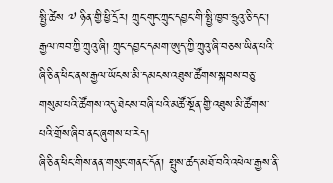སྤྱི་ཚེས ༧ ཉིན་གྱི་ཕྱི་དྲོར། ཀྲུང་གུང་ཀྲུང་དབྱང་གི་སྤྱི་ཁྱབ་ཧྲུའུ་ཅི་དང་། རྒྱལ་ཁབ་ཀྱི་ཀྲུའུ་ཞི། ཀྲུང་དབྱང་དམག་ཨུད་ཀྱི་ཀྲུའུ་ཞི་བཅས་ཡིན་པའི་ཞི་ཅིན་ཕིང་ནས་རྒྱལ་ཡོངས་མི་དམངས་འཐུས་ཚོགས་སྐབས་བཅུ་གསུམ་པའི་ཚོགས་འདུ་ཐེངས་བཞི་པའི་མཚོ་སྔོན་གྱི་འཐུས་མི་ཚོགས་པའི་གྲོས་ཞིབ་ནང་ཞུགས་པ་རེད།
ཞི་ཅིན་ཕིང་གིས་ནན་གསུང་གནང་དོན། སྤུས་ཚད་མཐོ་བའི་འཕེལ་རྒྱས་ནི་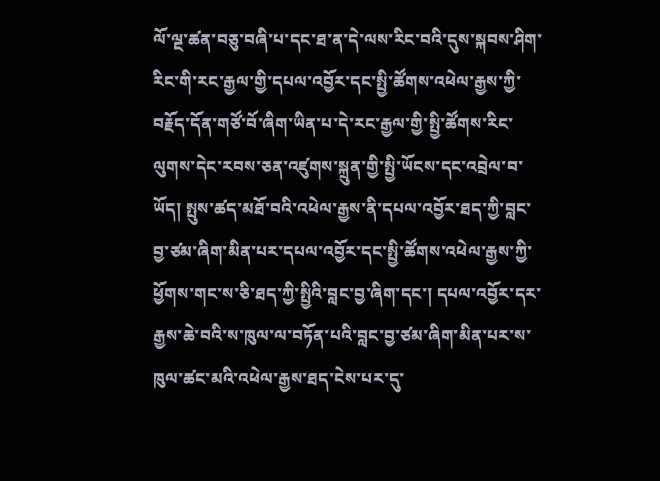ལོ་ལྔ་ཚན་བཅུ་བཞི་པ་དང་ཐ་ན་དེ་ལས་རིང་བའི་དུས་སྐབས་ཤིག་རིང་གི་རང་རྒྱལ་གྱི་དཔལ་འབྱོར་དང་སྤྱི་ཚོགས་འཕེལ་རྒྱས་ཀྱི་བརྗོད་དོན་གཙོ་བོ་ཞིག་ཡིན་པ་དེ་རང་རྒྱལ་གྱི་སྤྱི་ཚོགས་རིང་ལུགས་དེང་རབས་ཅན་འཛུགས་སྐྲུན་གྱི་སྤྱི་ཡོངས་དང་འབྲེལ་བ་ཡོད། སྤུས་ཚད་མཐོ་བའི་འཕེལ་རྒྱས་ནི་དཔལ་འབྱོར་ཐད་ཀྱི་བླང་བྱ་ཙམ་ཞིག་མིན་པར་དཔལ་འབྱོར་དང་སྤྱི་ཚོགས་འཕེལ་རྒྱས་ཀྱི་ཕྱོགས་གང་ས་ཅི་ཐད་ཀྱི་སྤྱིའི་བླང་བྱ་ཞིག་དང་། དཔལ་འབྱོར་དར་རྒྱས་ཆེ་བའི་ས་ཁུལ་ལ་བཏོན་པའི་བླང་བྱ་ཙམ་ཞིག་མིན་པར་ས་ཁུལ་ཚང་མའི་འཕེལ་རྒྱས་ཐད་ངེས་པར་དུ་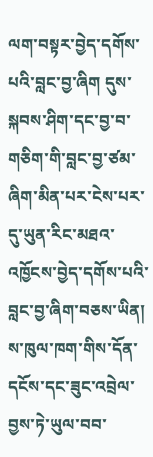ལག་བསྟར་བྱེད་དགོས་པའི་བླང་བྱ་ཞིག དུས་སྐབས་ཤིག་དང་བྱ་བ་གཅིག་གི་བླང་བྱ་ཙམ་ཞིག་མིན་པར་ངེས་པར་དུ་ཡུན་རིང་མཐའ་འཁྱོངས་བྱེད་དགོས་པའི་བླང་བྱ་ཞིག་བཅས་ཡིན། ས་ཁུལ་ཁག་གིས་དོན་དངོས་དང་ཟུང་འབྲེལ་བྱས་ཏེ་ཡུལ་བབ་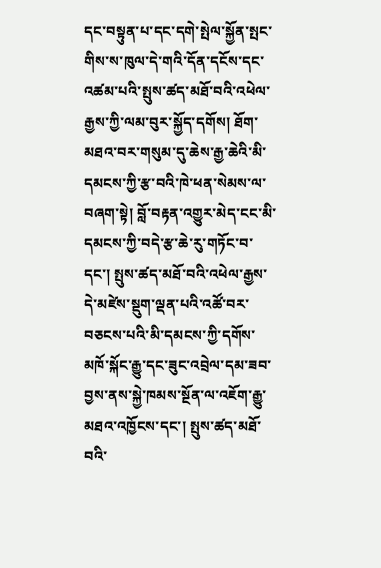དང་བསྟུན་པ་དང་དགེ་སྤེལ་སྐྱོན་སྤང་གིས་ས་ཁུལ་དེ་གའི་དོན་དངོས་དང་འཚམ་པའི་སྤུས་ཚད་མཐོ་བའི་འཕེལ་རྒྱས་ཀྱི་ལམ་བུར་སྐྱོད་དགོས། ཐོག་མཐའ་བར་གསུམ་དུ་ཆེས་རྒྱ་ཆེའི་མི་དམངས་ཀྱི་རྩ་བའི་ཁེ་ཕན་སེམས་ལ་བཞག་སྟེ། བློ་བརྟན་འགྱུར་མེད་ངང་མི་དམངས་ཀྱི་བདེ་རྩ་ཆེ་རུ་གཏོང་བ་དང་། སྤུས་ཚད་མཐོ་བའི་འཕེལ་རྒྱས་དེ་མཛེས་སྡུག་ལྡན་པའི་འཚོ་བར་བཅངས་པའི་མི་དམངས་ཀྱི་དགོས་མཁོ་སྐོང་རྒྱུ་དང་ཟུང་འབྲེལ་དམ་ཟབ་བྱས་ནས་སྐྱེ་ཁམས་སྔོན་ལ་འཇོག་རྒྱུ་མཐའ་འཁྱོངས་དང་། སྤུས་ཚད་མཐོ་བའི་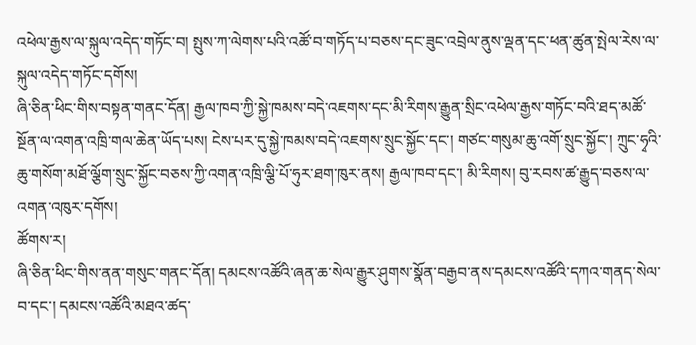འཕེལ་རྒྱས་ལ་སྐུལ་འདེད་གཏོང་བ། སྤུས་ཀ་ལེགས་པའི་འཚོ་བ་གཏོད་པ་བཅས་དང་ཟུང་འབྲེལ་ནུས་ལྡན་དང་ཕན་ཚུན་སྤེལ་རེས་ལ་སྐུལ་འདེད་གཏོང་དགོས།
ཞི་ཅིན་ཕིང་གིས་བསྟན་གནང་དོན། རྒྱལ་ཁབ་ཀྱི་སྐྱེ་ཁམས་བདེ་འཇགས་དང་མི་རིགས་རྒྱུན་སྲིང་འཕེལ་རྒྱས་གཏོང་བའི་ཐད་མཚོ་སྔོན་ལ་འགན་འཁྲི་གལ་ཆེན་ཡོད་པས། ངེས་པར་དུ་སྐྱེ་ཁམས་བདེ་འཇགས་སྲུང་སྐྱོང་དང་། གཙང་གསུམ་ཆུ་འགོ་སྲུང་སྐྱོང་། ཀྲུང་ཧྭའི་ཆུ་གསོག་མཐོ་ལྕོག་སྲུང་སྐྱོང་བཅས་ཀྱི་འགན་འཁྲི་ལྕི་པོ་ཧུར་ཐག་ཁུར་ནས། རྒྱལ་ཁབ་དང་། མི་རིགས། བུ་རབས་ཚ་རྒྱུད་བཅས་ལ་འགན་འཁུར་དགོས།
ཚོགས་ར།
ཞི་ཅིན་ཕིང་གིས་ནན་གསུང་གནང་དོན། དམངས་འཚོའི་ཞན་ཆ་སེལ་རྒྱུར་ཤུགས་སྣོན་བརྒྱབ་ནས་དམངས་འཚོའི་དཀའ་གནད་སེལ་བ་དང་། དམངས་འཚོའི་མཐའ་ཚད་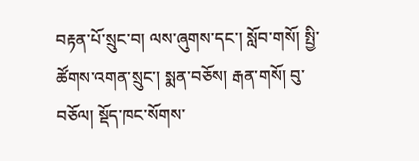བརྟན་པོ་སྲུང་བ། ལས་ཞུགས་དང་། སློབ་གསོ། སྤྱི་ཚོགས་འགན་སྲུང་། སྨན་བཅོས། རྒན་གསོ། བུ་བཅོལ། སྡོད་ཁང་སོགས་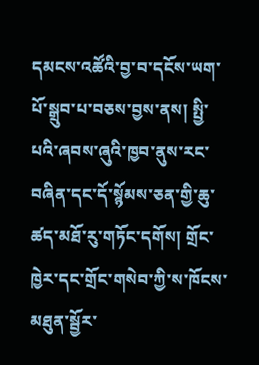དམངས་འཚོའི་བྱ་བ་དངོས་ཡག་པོ་སྒྲུབ་པ་བཅས་བྱས་ནས། སྤྱི་པའི་ཞབས་ཞུའི་ཁྱབ་ནུས་རང་བཞིན་དང་དོ་སྙོམས་ཅན་གྱི་ཆུ་ཚད་མཐོ་རུ་གཏོང་དགོས། གྲོང་ཁྱེར་དང་གྲོང་གསེབ་ཀྱི་ས་ཁོངས་མཐུན་སྦྱོར་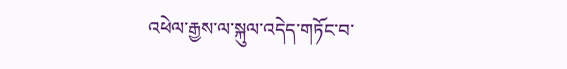འཕེལ་རྒྱས་ལ་སྐུལ་འདེད་གཏོང་བ་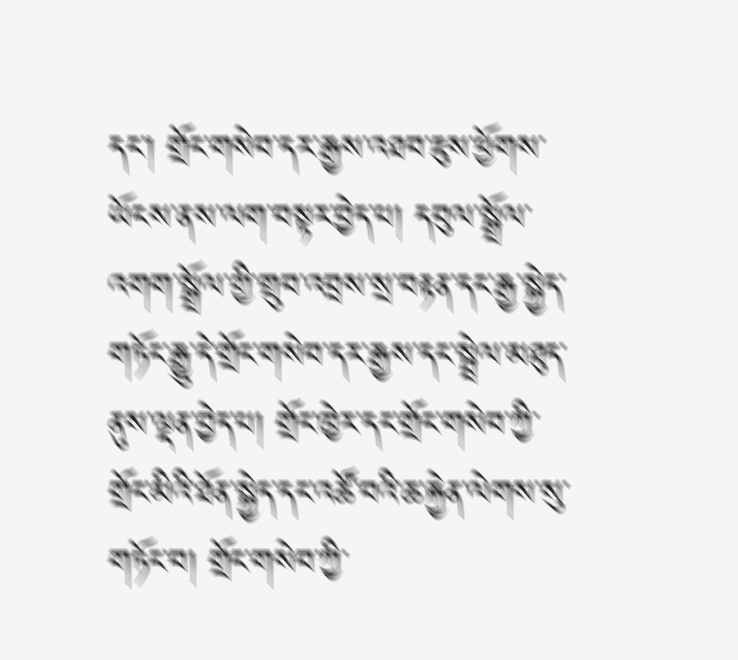དང་། གྲོང་གསེབ་དར་རྒྱས་འཐབ་ཇུས་ཕྱོགས་ཡོངས་ནས་ལག་བསྟར་བྱེད་པ། དབུལ་སྒྲོལ་འགག་སྒྲོལ་གྱི་གྲུབ་འབྲས་སྲ་བརྟན་དང་རྒྱ་སྐྱེད་གཏོང་རྒྱུ་དེ་གྲོང་གསེབ་དར་རྒྱས་དང་སྦྲེལ་མཐུད་ནུས་ལྡན་བྱེད་པ། གྲོང་ཁྱེར་དང་གྲོང་གསེབ་ཀྱི་གྲོང་མིའི་ཐོན་སྐྱེད་དང་འཚོ་བའི་ཆ་རྐྱེན་ལེགས་སུ་གཏོང་བ། གྲོང་གསེབ་ཀྱི་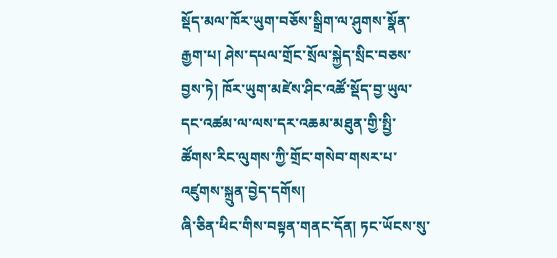སྡོད་མལ་ཁོར་ཡུག་བཅོས་སྒྲིག་ལ་ཤུགས་སྣོན་རྒྱག་པ། ཤེས་དཔལ་གྲོང་སྲོལ་སྐྱེད་སྲིང་བཅས་བྱས་ཏེ། ཁོར་ཡུག་མཛེས་ཤིང་འཚོ་སྡོད་བྱ་ཡུལ་དང་འཚམ་ལ་ལས་དར་འཆམ་མཐུན་གྱི་སྤྱི་ཚོགས་རིང་ལུགས་ཀྱི་གྲོང་གསེབ་གསར་པ་འཛུགས་སྐྲུན་བྱེད་དགོས།
ཞི་ཅིན་ཕིང་གིས་བསྟན་གནང་དོན། ཏང་ཡོངས་སུ་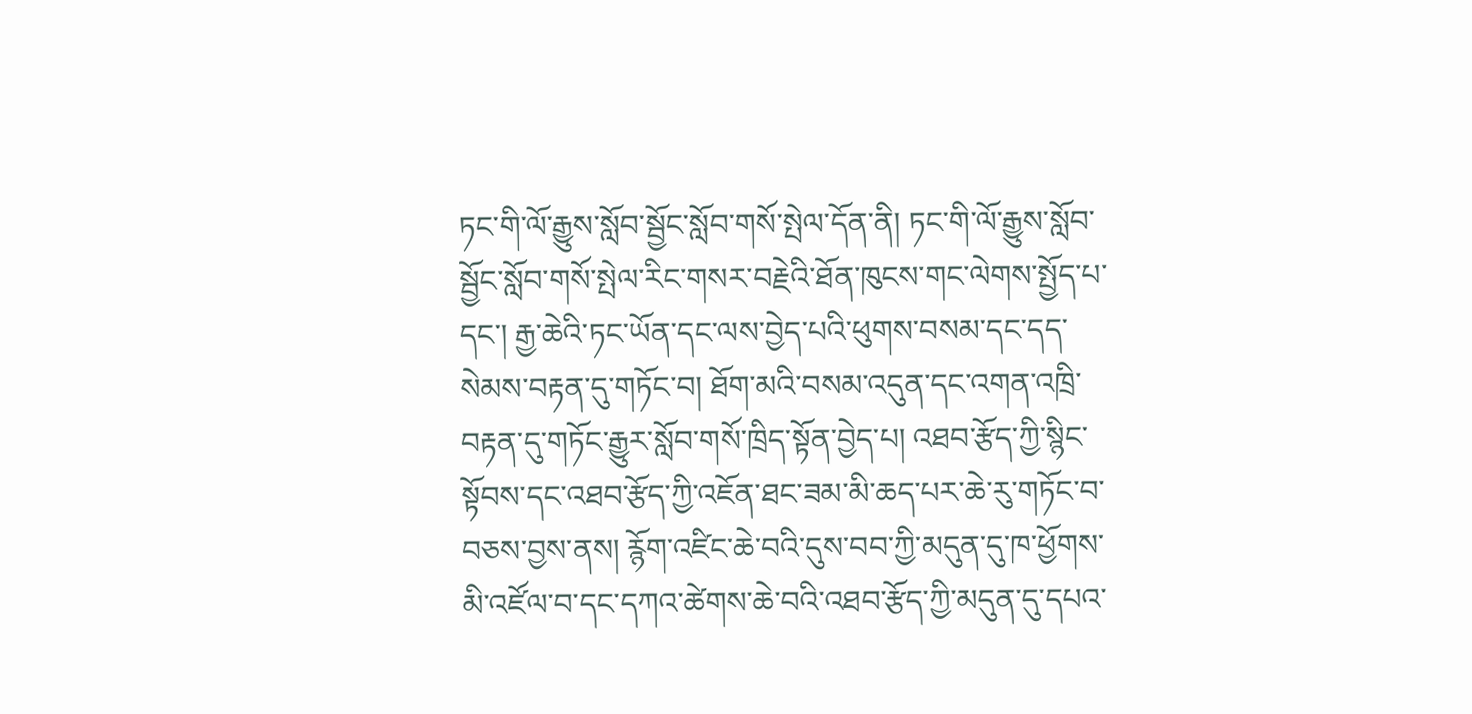ཏང་གི་ལོ་རྒྱུས་སློབ་སྦྱོང་སློབ་གསོ་སྤེལ་དོན་ནི། ཏང་གི་ལོ་རྒྱུས་སློབ་སྦྱོང་སློབ་གསོ་སྤེལ་རིང་གསར་བརྗེའི་ཐོན་ཁུངས་གང་ལེགས་སྤྱོད་པ་དང་། རྒྱ་ཆེའི་ཏང་ཡོན་དང་ལས་བྱེད་པའི་ཕུགས་བསམ་དང་དད་སེམས་བརྟན་དུ་གཏོང་བ། ཐོག་མའི་བསམ་འདུན་དང་འགན་འཁྲི་བརྟན་དུ་གཏོང་རྒྱུར་སློབ་གསོ་ཁྲིད་སྟོན་བྱེད་པ། འཐབ་རྩོད་ཀྱི་སྙིང་སྟོབས་དང་འཐབ་རྩོད་ཀྱི་འཇོན་ཐང་ཟམ་མི་ཆད་པར་ཆེ་རུ་གཏོང་བ་བཅས་བྱས་ནས། རྙོག་འཛིང་ཆེ་བའི་དུས་བབ་ཀྱི་མདུན་དུ་ཁ་ཕྱོགས་མི་འཛོལ་བ་དང་དཀའ་ཚེགས་ཆེ་བའི་འཐབ་རྩོད་ཀྱི་མདུན་དུ་དཔའ་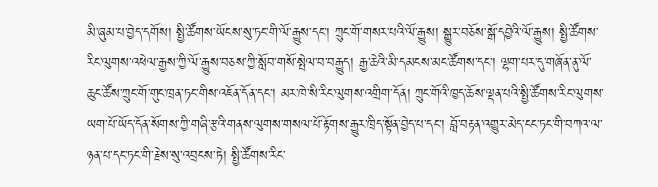མི་ཞུམ་པ་བྱེད་དགོས། སྤྱི་ཚོགས་ཡོངས་སུ་ཏང་གི་ལོ་རྒྱུས་དང་། ཀྲུང་གོ་གསར་པའི་ལོ་རྒྱུས། སྒྱུར་བཅོས་སྒོ་དབྱེའི་ལོ་རྒྱུས། སྤྱི་ཚོགས་རིང་ལུགས་འཕེལ་རྒྱས་ཀྱི་ལོ་རྒྱུས་བཅས་ཀྱི་སློབ་གསོ་སྤེལ་བ་བརྒྱུད། རྒྱ་ཆེའི་མི་དམངས་མང་ཚོགས་དང་། ལྷག་པར་དུ་གཞོན་ནུ་ལོ་ཆུང་ཚོས་ཀྲུང་གོ་གུང་ཁྲན་ཏང་གིས་འཇོན་དོན་དང་། མར་ཁེ་སི་རིང་ལུགས་འགྲིག་དོན། ཀྲུང་གོའི་ཁྱད་ཆོས་ལྡན་པའི་སྤྱི་ཚོགས་རིང་ལུགས་ཡག་པོ་ཡོད་དོན་སོགས་ཀྱི་གཞི་རྩའི་གནས་ལུགས་གསལ་པོ་རྟོགས་རྒྱུར་ཁྲིད་སྟོན་བྱེད་པ་དང་། བློ་བརྟན་འགྱུར་མེད་ངང་ཏང་གི་བཀའ་ལ་ཉན་པ་དང་ཏང་གི་རྗེས་སུ་འབྲངས་ཏེ། སྤྱི་ཚོགས་རིང་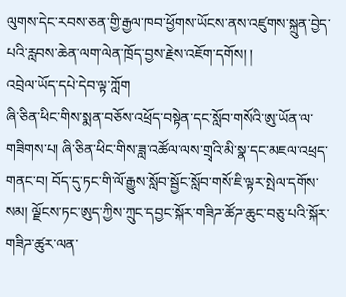ལུགས་དེང་རབས་ཅན་གྱི་རྒྱལ་ཁབ་ཕྱོགས་ཡོངས་ནས་འཛུགས་སྐྲུན་བྱེད་པའི་རླབས་ཆེན་ལག་ལེན་ཁྲོད་བྱས་རྗེས་འཇོག་དགོས། །
འབྲེལ་ཡོད་དཔེ་དེབ་ལྟ་ཀློག
ཞི་ཅིན་ཕིང་གིས་སྨན་བཅོས་འཕྲོད་བསྟེན་དང་སློབ་གསོའི་ཨུ་ཡོན་ལ་གཟིགས་པ། ཞི་ཅིན་ཕིང་གིས་ཟླ་འཚོལ་ལས་གྲྭའི་མི་སྣ་དང་མཇལ་འཕྲད་གནང་བ། བོད་དུ་ཏང་གི་ལོ་རྒྱུས་སློབ་སྦྱོང་སློབ་གསོ་ཇི་ལྟར་སྤེལ་དགོས་སམ། ལྗོངས་ཏང་ཨུད་ཀྱིས་ཀྲུང་དབྱང་སྐོར་གཟིཌ་ཚོཌ་ཆུང་བཅུ་པའི་སྐོར་གཟིཌ་ཚུར་ལན་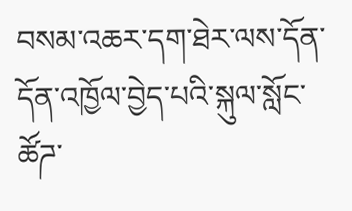བསམ་འཆར་དག་ཐེར་ལས་དོན་དོན་འཁྱོལ་བྱེད་པའི་སྐུལ་སློང་ཚོཌ་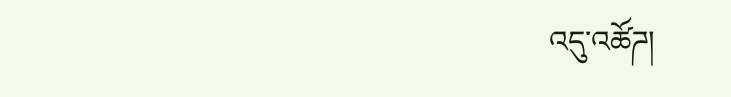འདུ་འཚོཌ།